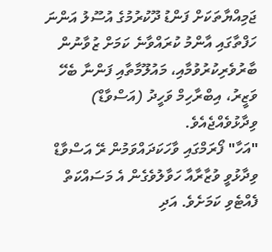ޖަމިއްޔާތަކަށް ފަންޑު ދޫކުރުމުގެ އުސޫލު އަންނަ ހަފްތާގައި އާންމު ކުރައްވާނެ ކަމަށް ޒުވާނުން ބާރުވެރިކުރުވުމާއި، މައުލޫމާތާއި ފަންނާ ބެހޭ ވަޒީރު، އިބްރާހިމް ވަހީދު (އަސްވާޑް) ވިދާޅުވެއްޖެއެވެ.
"އަހާ" ފޯރަމްގައި ވާހަކަދައްވަމުން ރޭ އަސްވާޑް ވިދާޅުވީ ވުޒާރާއާ ހަވާލުވެގެން އެ މަސައްކަތް ފެއްޓެވި ކަމަށެވެ. އަދި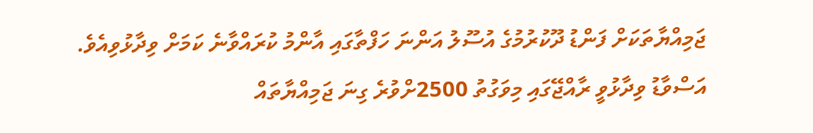ޖަމިއްޔާތަކަށް ފަންޑު ދޫކުރުމުގެ އުސޫލު އަންނަ ހަފްތާގައި އާންމު ކުރައްވާނެ ކަމަށް ވިދާޅުވިއެވެ.
އަސްވާޑު ވިދާޅުވީ ރާއްޖޭގައި މިވަގުތު 2500ށްވުރެ ގިނަ ޖަމިއްޔާތައް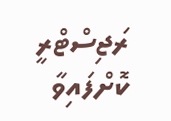ރަޖިސްޓްރީ ކޮށްފައިވާ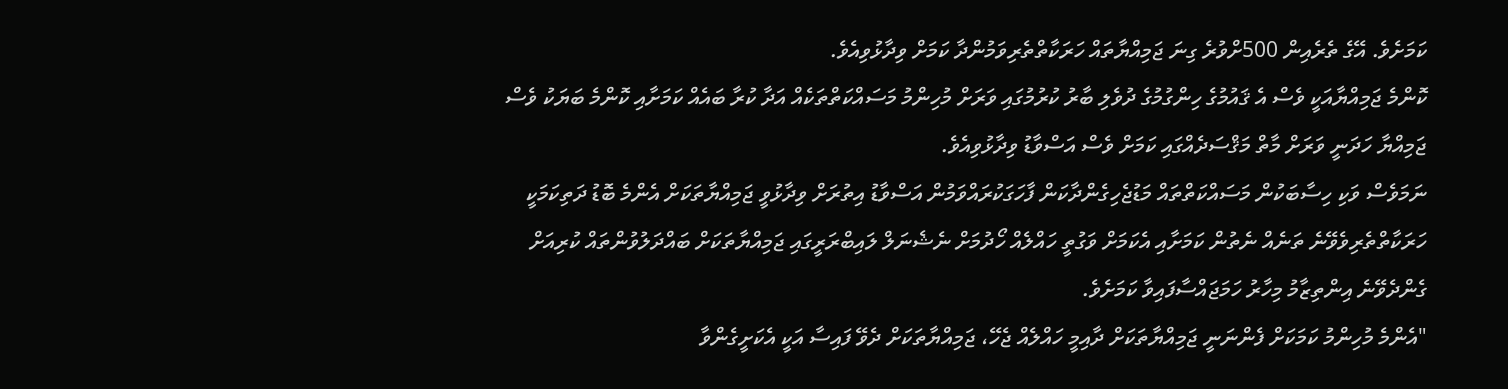ކަމަށެވެ. އޭގެ ތެރެއިން 500ށްވުރެ ގިނަ ޖަމިއްޔާތައް ހަރަކާތްތެރިވަމުންދާ ކަމަށް ވިދާޅުވިއެވެ.
ކޮންމެ ޖަމިއްޔާއަކީ ވެސް އެ ޤައުމުގެ ހިންގުމުގެ ދުވެލި ބާރު ކުރުމުގައި ވަރަށް މުހިންމު މަސައްކަތްތަކެއް އަދާ ކުރާ ބައެއް ކަމަށާއި ކޮންމެ ބަޔަކު ވެސް ޖަމިއްޔާ ހަދަނީ ވަރަށް މާތް މަޤްސަދެއްގައި ކަމަށް ވެސް އަސްވާޑު ވިދާޅުވިއެވެ.
ނަމަވެސް ވަކި ހިސާބަކުން މަސައްކަތްތައް މަޑުޖެހިގެންދާކަން ފާހަގަކުރައްވަމުން އަސްވާޑު އިތުރަށް ވިދާޅުވީ ޖަމިއްޔާތަކަށް އެންމެ ބޮޑު ދަތިކަމަކީ ހަރަކާތްތެރިވެވޭނެ ތަނެއް ނެތުން ކަމަށާއި އެކަމަށް ވަގުތީ ހައްލެއް ހޯދުމަށް ނެޝެނަލް ލައިބްރަރީގައި ޖަމިއްޔާތަކަށް ބައްދަލުވުންތައް ކުރިއަށް ގެންދެވޭނެ އިންތިޒާމު މިހާރު ހަމަޖައްސާފައިވާ ކަމަށެވެ.
"އެންމެ މުހިންމު ކަމަކަށް ފެންނަނީ ޖަމިއްޔާތަކަށް ދާއިމީ ހައްލެއް ޖެހޭ، ޖަމިއްޔާތަކަށް ދެވޭ ފައިސާ އަކީ އެކަށީގެންވާ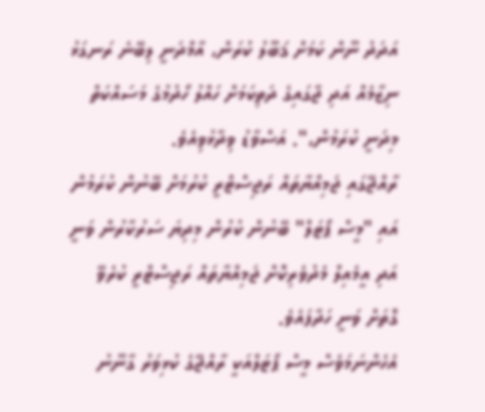އަދަދު ނޫން ކަމަށް ޤަބޫލު ކުރަން، އާމްދަނީ ލިބޭނެ ރަނގަޅު ނިޒާމެއް އަދި ޖާގައިގެ ދަތިކަމަށް ހައްލު ހޯދުމުގެ މަސައްކަތް މިދަނީ ކުރަމުން،". އަސްވާޑު ވިދާޅުވިއެވެ.
ރާއްޖޭގައި ޖަމިއްޔާތައް ރަޖިސްޓްރީ ކުރުމަށް ބޭނުން ކުރަމުން އައި "މީސް ޕޯޓަލް" ބޭނުން ކުރުން މިދިޔަ ސަރުކާރުން ވަނީ އަދި އީމެއިލް މެދުވެރިކޮށް ޖަމިއްޔާތައް ރަޖިސްޓްރީ ކުރެވޭ ގޮތަށް ވަނީ ހަދާފައެވެ.
އެހެންނަމަވެސް މީސް ޕޯޓަލްއަކީ ރާއްޖޭގެ ކުޅިވަރު ގާނޫނު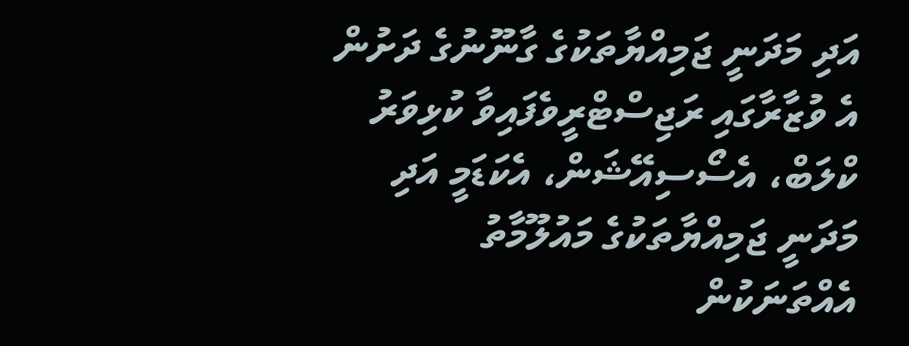އަދި މަދަނީ ޖަމިއްޔާތަކުގެ ގާނޫނުގެ ދަށުން އެ ވުޒާރާގައި ރަޖިސްޓްރީވެފައިވާ ކުޅިވަރު ކްލަބް، އެސޯސިއޭޝަން، އެކަޑަމީ އަދި މަދަނީ ޖަމިއްޔާތަކުގެ މައުލޫމާތު އެއްތަނަކުން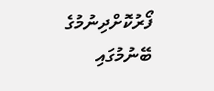ފޯރުކޮށްދިނުމުގެ ބޭނުމުގައި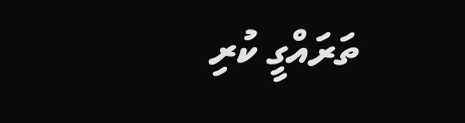ތަރައްގީ ކުރި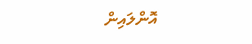އޮންލައިން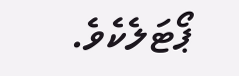ޕޯޓަލެކެވެ.